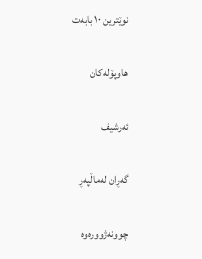نوێترین ١٠ بابەت

هاوپۆلەکان

ئەرشیف

گەڕان لەماڵپەڕ

چوونه‌ژووره‌وه‌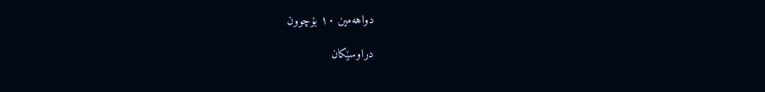دواهەمین ١٠ بۆچوون

دراوسێکان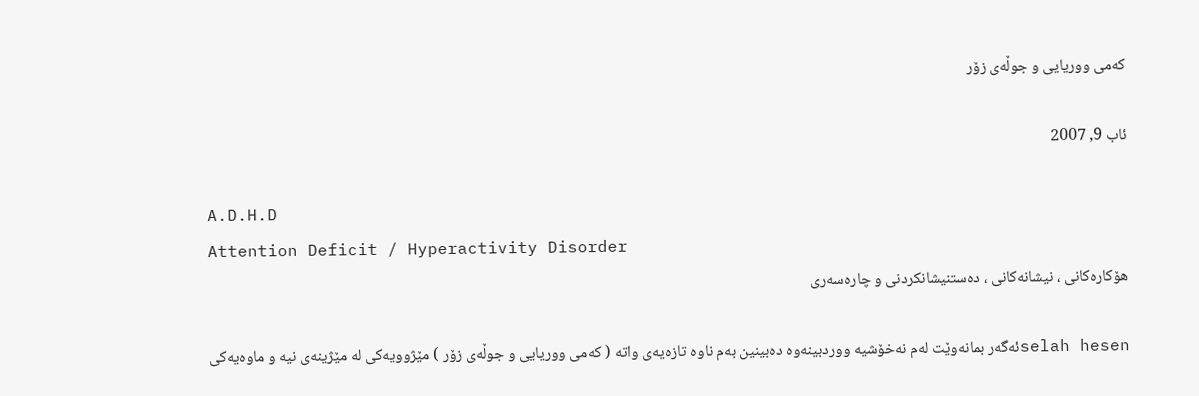کەمى ووریایى و جوڵەى زۆر

ئاب 9, 2007

A.D.H.D
Attention Deficit / Hyperactivity Disorder
هۆکارەکانى ، نیشانەکانى ، دەستنیشانکردنى و چارەسەرى

selah hesenئەگەر بمانەوێت لەم نەخۆشیە ووردبینەوە دەبینین بەم ناوە تازەیەى واتە ( کەمى ووریایى و جوڵەى زۆر ) مێژوویەکى لە مێژینەى نیە و ماوەیەکى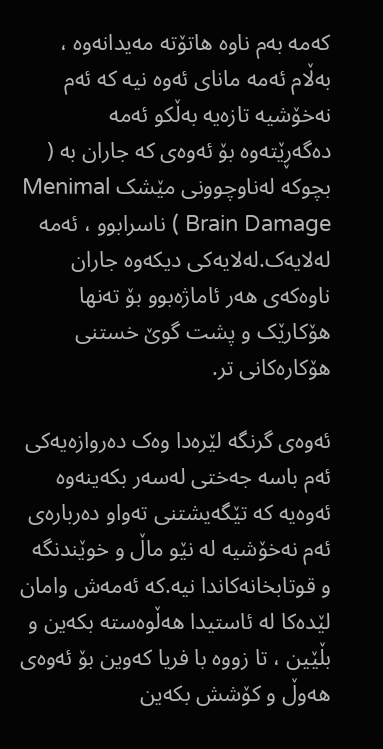کەمە بەم ناوە هاتۆتە مەیدانەوە ، بەڵام ئەمە ماناى ئەوە نیە کە ئەم نەخۆشیە تازەیە بەڵکو ئەمە دەگەڕێتەوە بۆ ئەوەى کە جاران بە ( بچوکە لەناوچوونى مێشک Menimal Brain Damage ) ناسرابوو ، ئەمە لەلایەک.لەلایەکى دیکەوە جاران ناوەکەى هەر ئاماژەبوو بۆ تەنها هۆکارێک و پشت گوێ خستنى هۆکارەکانى تر.

ئەوەى گرنگە لێرەدا وەک دەروازەیەکى ئەم باسە جەختى لەسەر بکەینەوە ئەوەیە کە تێگەیشتنى تەواو دەربارەى ئەم نەخۆشیە لە نێو ماڵ و خوێندنگە و قوتابخانەکاندا نیە.کە ئەمەش وامان لێدەکا لە ئاستیدا هەڵوەستە بکەین و بڵێین ، تا زووە با فریا کەوین بۆ ئەوەى هەوڵ و کۆشش بکەین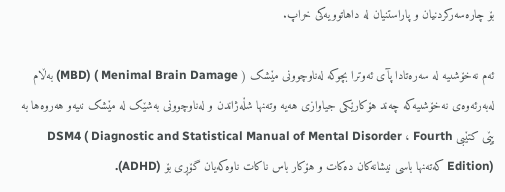بۆ چارەسەرکردنیان و پاراستنیان لە داهاتوویەکى خراپ.

ئەم نەخۆشىیە لە سەرەتادا پآى ئەوترا بچوکە لەناوچوونى مێشک ( Menimal Brain Damage ) (MBD) بەڵام لەبەرئەوەى نەخۆشىیەکە چەند هۆکارێکى جیاوازى هەیە وتەنها شڵەژاندن و لەناوچوونى بەشێک لە مێشک نىیەو هەروەها بە پێى کتێبى DSM4 ( Diagnostic and Statistical Manual of Mental Disorder ، Fourth Edition) کەتەنها باسى نیشانەکان دەکات و هۆکار باس ناکات ناوەکەیان گۆڕى بۆ (ADHD).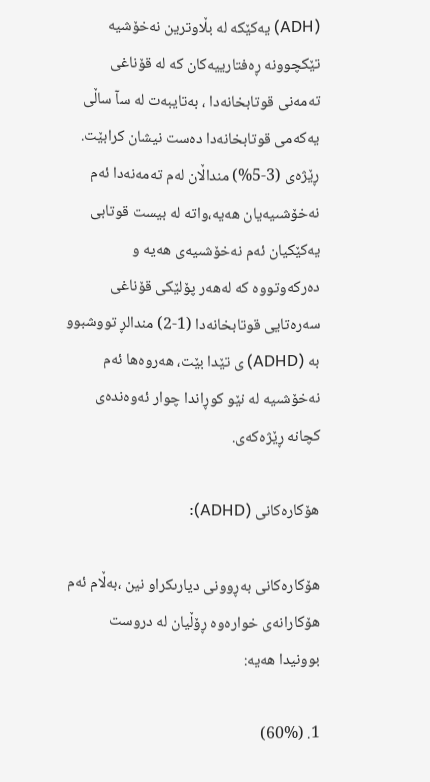(ADH) یەکێکە لە بڵاوترین نەخۆشیە تێکچوونە ڕەفتارییەکان کە لە قۆناغى تەمەنى قوتابخانەدا ، بەتایبەت لە سآ ساڵى یەکەمى قوتابخانەدا دەست نیشان کرابێت. ڕێژەى (3-5%) منداڵان لەم تەمەنەدا ئەم نەخۆشىیەیان هەیە،واتە لە بیست قوتابى یەکێکیان ئەم نەخۆشىیەى هەیە و دەرکەوتووە کە لەهەر پۆلێکى قۆناغى سەرەتایى قوتابخانەدا (1-2) مندالڕ تووشبوو بە (ADHD) ى تێدا بێت، هەروەها ئەم نەخۆشىیە لە نێو کوڕاندا چوار ئەوەندەى کچانە ڕێژەکەى.

هۆکارەکانى (ADHD):

هۆکارەکانى بەڕوونى دیارىکراو نین ،بەڵام ئەم هۆکارانەى خوارەوە ڕۆڵیان لە دروست بوونیدا هەیە:

1. (60%)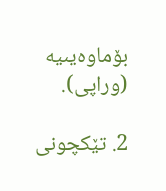بۆماوەیىیە (وراپی).

2. تێکچونى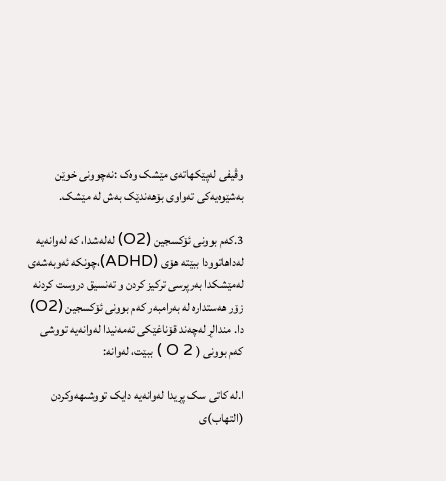وڤیفى لەپێکهاتەى مێشک وەک :نەچوونى خوێن بەشێوەیەکى تەواوى بۆهەندێک بەش لە مێشک.

3.کەم بوونى ئۆکسجین (O2) لەلەشدا، کە لەوانەیە لەداهاتوودا ببێتە هۆى (ADHD)،چونکە ئەوبەشەى لەمێشکدا بەرپرسى ترکیز کردن و تەنسیق دروست کردنە زۆر هەستدارە لە بەرامبەر کەم بوونى ئۆکسجین (O2) دا. مندالڕ لەچەند قۆناغێکى تەمەنیدا لەوانەیە تووشى کەم بوونى ( O 2 ) ببێت، لەوانە:

ا.لە کاتى سک پڕیدا لەوانەیە دایک تووشىهەوکردن (التهاب)ى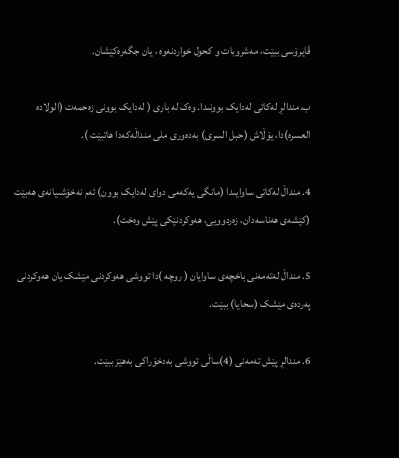ڤایرۆسى ببێت، مەشروبات و کحول خواردنەوە ، یان جگەرەکێشان.

ب.مندالڕ لەکاتى لەدایک بوونىدا. وەک لە بارى ( لەدایک بوونى زەحمەت (الولادە العسرە)دا، یۆڵاش (حبل السری) بەدەورى ملى منداڵەکەدا هاتبێت ).

4. منداڵ لەکاتى ساوایىدا (مانگى یەکەمى دواى لەدایک بوون) ئەم نەخۆشىیانەى هەبێت (کێشەى هەناسەدان، زەردوویى، هەوکردنێکى پێش وەخت).

5. منداڵ لەتەمەنى باخچەى ساوایان ( روچە )دا تووشى هەوکردنى مێشک یان هەوکردنى پەردەى مێشک (سحایا) ببێت.

6. مندالڕ پێش تەمەنى (4)ساڵى تووشى بەدخۆراکى بەهێز ببێت.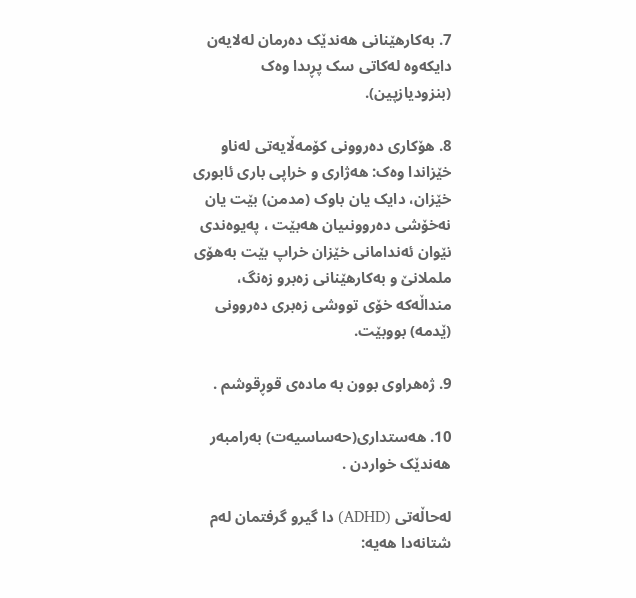7. بەکارهێنانى هەندێک دەرمان لەلایەن دایکەوە لەکاتى سک پڕىدا وەک (بنزودیازپین).

8. هۆکارى دەروونى کۆمەڵایەتى لەناو خێزاندا وەک: هەژارى و خراپى بارى ئابورى خێزان، دایک یان باوک (مدمن) بێت یان نەخۆشى دەروونىیان هەبێت ، پەیوەندى نێوان ئەندامانى خێزان خراپ بێت بەهۆى ململانێ و بەکارهێنانى زەبرو زەنگ، منداڵەکە خۆى تووشى زەبرى دەروونى (ێدمە) بووبێت.

9. ژەهراوى بوون بە مادەى قوڕقوشم .

10. هەستدارى(حەساسیەت) بەرامبەر هەندێک خواردن .

لەحاڵەتى (ADHD) دا گیرو گرفتمان لەم شتانەدا هەیە: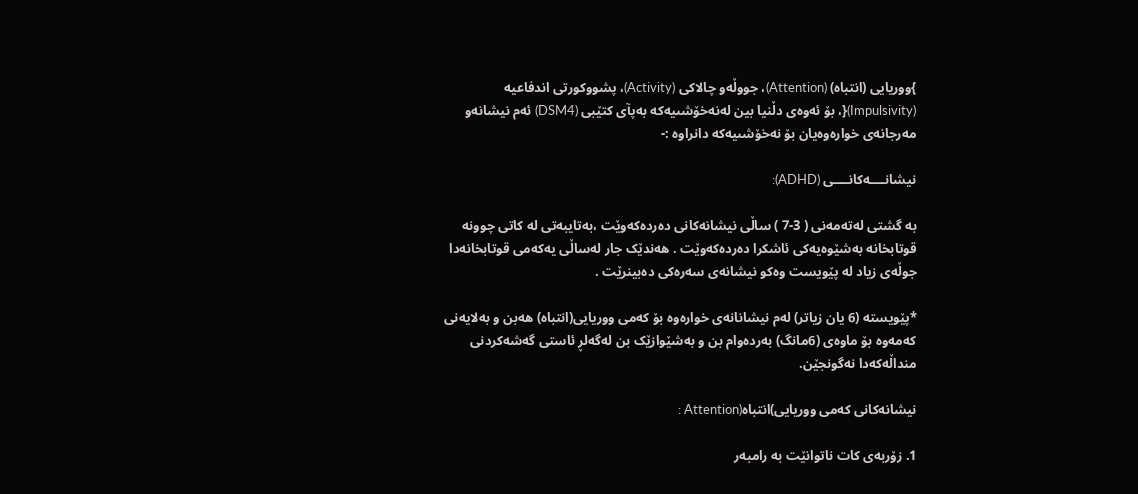}ووریایى (انتباه) (Attention)، جووڵەو چالاکى (Activity)، پشووکورتى اندفاعیە (Impulsivity){، بۆ ئەوەى دڵنیا بین لەنەخۆشىیەکە بەپآى کتێبى (DSM4) ئەم نیشانەو مەرجانەى خوارەوەیان بۆ نەخۆشىیەکە دانراوە :-

نیشانــــەکانــــى (ADHD):

بە گشتى لەتەمەنى ( 3-7 ) ساڵى نیشانەکانى دەردەکەوێت ،بەتایبەتى لە کاتى چوونە قوتابخانە بەشێوەیەکى ئاشکرا دەردەکەوێت . هەندێک جار لەساڵى یەکەمى قوتابخانەدا جوڵەى زیاد لە پێویست وەکو نیشانەى سەرەکى دەبینرێت .

*پێویستە (6 یان زیاتر) لەم نیشانانەى خوارەوە بۆ کەمى ووریایى(انتباه) هەبن و بەلایەنى کەمەوە بۆ ماوەى (6مانگ) بەردەوام بن و بەشێوازێک بن لەگەلڕ ئاستى گەشەکردنى منداڵەکەدا نەگونجێن.

نیشانەکانى کەمى ووریایى)انتباه(Attention :

1. زۆربەى کات ناتوانێت بە رامبەر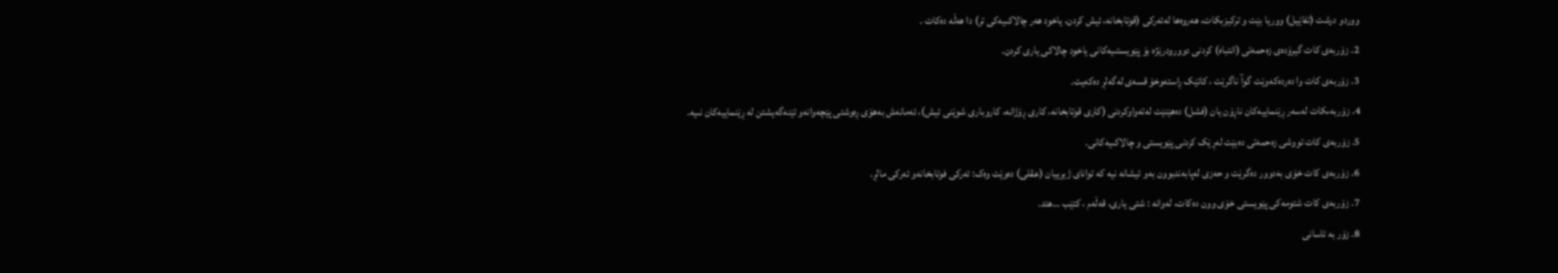ووردو درشت (تفاێیل) ووریا بێت و ترکیزبکات، هەروەها لەئەرکى (قوتابخانە، ئیش کردن، یاخود هەر چالاکىیەکى تر) دا هەڵە دەکات .
2. زۆربەى کات گیرۆدەى زەحمەتى (انتباە) کردنى دوورودرێژە بۆ پێویستىیەکانى یاخود چالاکى یارى کردن.
3. زۆربەى کات وا دەردەکەوێت گوآ ناگرێت ، کاتێک ڕاستەوخۆ قسەى لەگەلڕ دەکەیت.
4. زۆربەىکات لەسەر ڕێنماییەکان ناڕۆن یان (فشل) دەهێنێت لەتەواوکردنى (کارى قوتابخانە، کارى ڕۆژانە، کاروبارى شوێنى ئیش)، ئەمانەش بەهۆى ڕەوشتى پێچەوانەو تێنەگەیشتن لە ڕێنماییەکان نىیە.
5. زۆربەى کات تووشى زەحمەتى دەبێت لەڕێک کردنى پێویستى و چالاکىیەکانى.
6. زۆربەى کات خۆى بەدوور دەگرێت و حەزى لەپابەندبوون بەو ئیشانە نیە کە تواناى ژیرییان (عقلى) دەوێت وەک: ئەرکى فوتابخانەو ئەرکى مالڕ.
7. زۆربەى کات شتومەکى پێویستى خۆى وون دەکات، لەوانە : شتى یارى، قەڵەم ، کتێب …هتد.
8. زۆر بە ئاسانى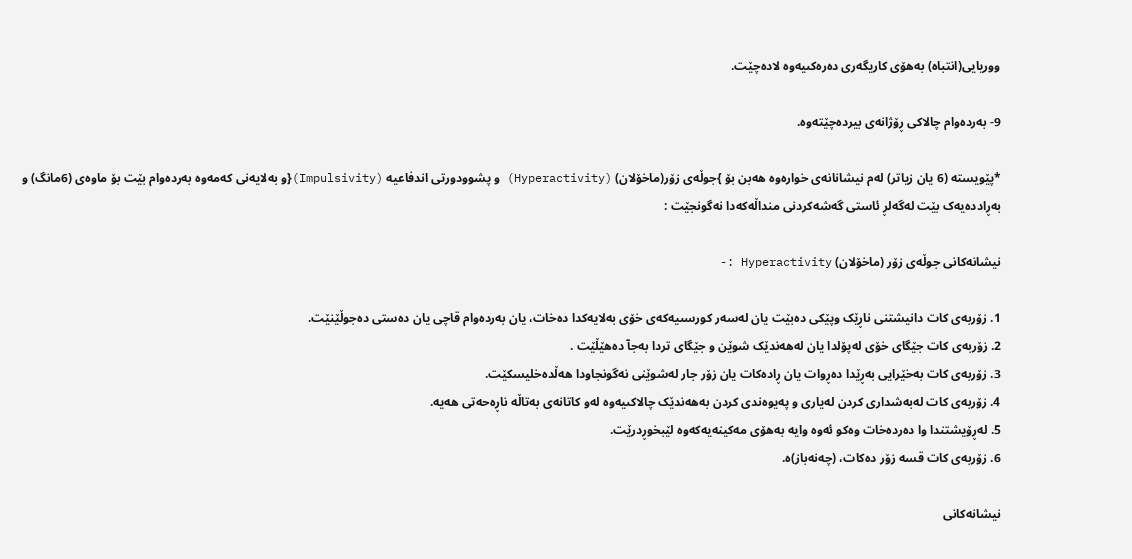ووریایى(انتباە) بەهۆى کاریگەرى دەرەکىیەوە لادەچێت.

9- بەردەوام چالاکى ڕۆژانەى بیردەچێتەوە.

*پێویستە (6 یان زیاتر) لەم نیشانانەى خوارەوە هەبن بۆ }جوڵەى زۆر(ماخۆلان) (Hyperactivity) و پشوودورتى اندفاعیە (Impulsivity){و بەلایەنى کەمەوە بەردەوام بێت بۆ ماوەى (6مانگ) و بەڕاددەیەک بێت لەگەلڕ ئاستى گەشەکردنى منداڵەکەدا نەگونجێت :

نیشانەکانى جوڵەى زۆر (ماخۆلان) Hyperactivity :-

1. زۆربەى کات دانیشتنى ناڕێک وپێکى دەبێت یان لەسەر کورسىیەکەى خۆى بەلایەکدا دەخات، یان بەردەوام قاچى یان دەستى دەجوڵێنێت.
2. زۆربەى کات جێگاى خۆى لەپۆلدا یان لەهەندێک شوێن و جێگاى تردا بەجآ دەهێڵێت .
3. زۆربەى کات بەخێرایى بەڕێدا دەڕوات یان ڕادەکات یان زۆر جار لەشوێنى نەگونجاودا هەڵدەخلیسکێت.
4. زۆربەى کات لەبەشدارى کردن لەیارى و پەیوەندى کردن بەهەندێک چالاکىیەوە لەو کاتانەى بەتاڵە ناڕەحەتى هەیە.
5. لەڕۆیشتندا وا دەردەخات وەکو ئەوە وایە بەهۆى مەکینەیەکەوە لێبخوڕدرێت.
6. زۆربەى کات قسە زۆر دەکات، (چەنەباز)ە.

نیشانەکانى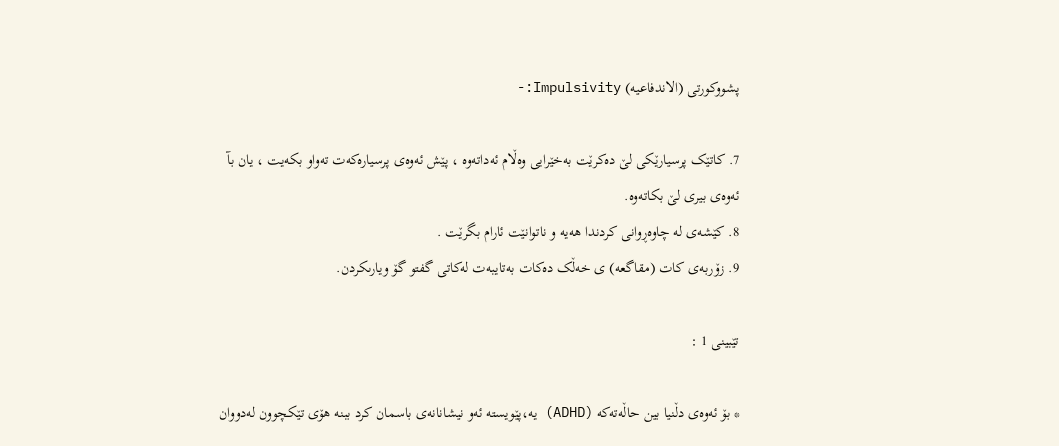پشووکورتى (الاندفاعیە) Impulsivity:-

7. کاتێک پرسیارێکى لێ دەکرێت بەخێرایى وەڵام ئەداتەوە ، پێش ئەوەى پرسیارەکەت تەواو بکەیت ، یان بآ ئەوەى بیرى لێ بکاتەوە.
8. کێشەى لە چاوەڕوانى کردندا هەیە و ناتوانێت ئارام بگرێت .
9. زۆربەى کات (مقاگعە) ى خەڵک دەکات بەتایبەت لەکاتى گفتو گۆ ویارىکردن.

تێبینى 1 :

* بۆ ئەوەى دڵنیا بین حاڵەتەکە (ADHD) یە،پێویستە ئەو نیشانانەى باسمان کرد ببنە هۆى تێکچوون لەدووان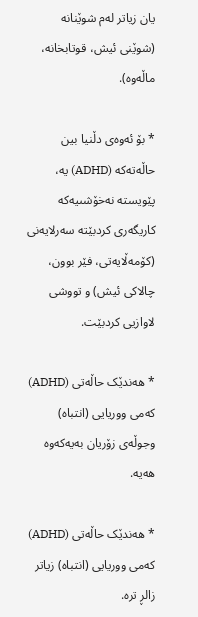یان زیاتر لەم شوێنانە (شوێنى ئیش، قوتابخانە، ماڵەوە).

* بۆ ئەوەى دڵنیا بین حاڵەتەکە (ADHD) یە، پێویستە نەخۆشىیەکە کاریگەرى کردبێتە سەرلایەنى (کۆمەڵایەتى، فێر بوون، چالاکى ئیش) و تووشى لاوازیى کردبێت.

* هەندێک حاڵەتى (ADHD) کەمى ووریایى (انتباە) وجوڵەى زۆریان بەیەکەوە هەیە.

* هەندێک حاڵەتى (ADHD) کەمى ووریایى (انتباە) زیاتر زالڕ ترە.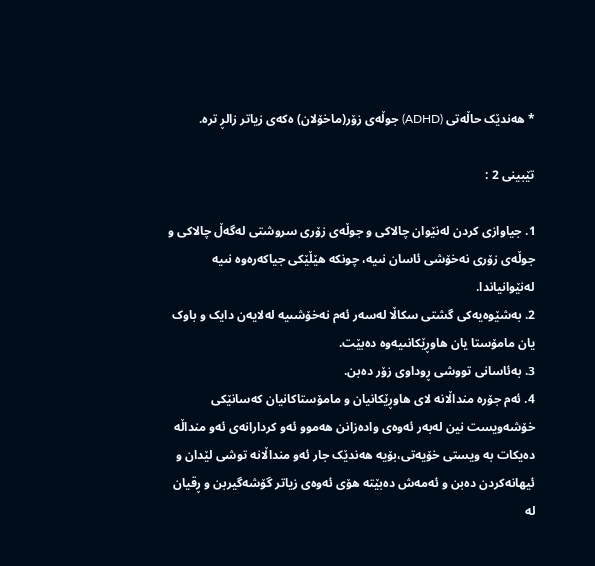* هەندێک حاڵەتى (ADHD) جوڵەى زۆر(ماخۆلان) ەکەى زیاتر زالڕ ترە.

تێبینى 2 :

1. جیاوازى کردن لەنێوان چالاکى و جوڵەى زۆرى سروشتى لەگەڵ چالاکى و جوڵەى زۆرى نەخۆشى ئاسان نىیە، چونکە هێڵێکى جیاکەرەوە نىیە لەنێوانیاندا.
2. بەشێوەیەکى گشتى سکاڵا لەسەر ئەم نەخۆشىیە لەلایەن دایک و باوک یان مامۆستا یان هاوڕێکانىیەوە دەبێت.
3. بەئاسانى تووشى ڕوداوى زۆر دەبن.
4. ئەم جۆرە منداڵانە لاى هاوڕێکانیان و مامۆستاکانیان کەسانێکى خۆشەویست نین لەبەر ئەوەى وادەزانن هەموو ئەو کردارانەى ئەو منداڵە دەیکات بە ویستى خۆیەتى،بۆیە هەندێک جار ئەو منداڵانە توشى لێدان و ئیهانەکردن دەبن و ئەمەش دەبێتە هۆى ئەوەى زیاتر گۆشەگیربن و ڕقیان لە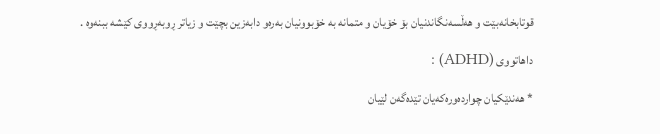قوتابخانەبێت و هەڵسەنگاندنیان بۆ خۆیان و متمانە بە خۆبوونیان بەرەو دابەزین بچێت و زیاتر ڕوبەڕووى کێشە ببنەوە .

داهاتووى (ADHD) :

* هەندێکیان چواردەورەکەیان تێدەگەن لێیان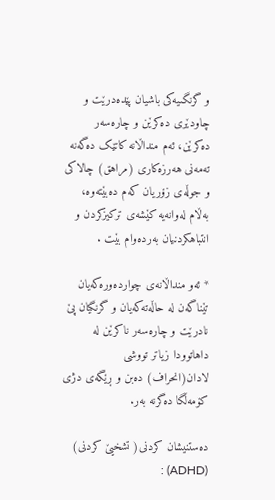و گرنگىیەکى باشیان پێدەدرێت و چاودێرى دەکرێن و چارەسەر دەکرێن، ئەم منداڵانە کاتێک دەگەنە تەمەنى هەرزەکارى (مراهق) چالاکى و جوڵەى زۆریان کەم دەبێتەوە، بەڵام لەوانەیە کێشەى ترکیزکردن و انتباهکردنیان بەردەوام بێت .

* ئەو منداڵانەى چواردەورەکەیان تێناگەن لە حاڵەتەکەیان و گرنگیان پێ نادرێت و چارەسەر ناکرێن لە داهاتوودا زیاتر تووشى لادان(انحراف) دەبن و ڕێگەى دژى کۆمەڵگا دەگرنە بەر.

دەستنیشان کردنى( تشخیێ کردنى) (ADHD) :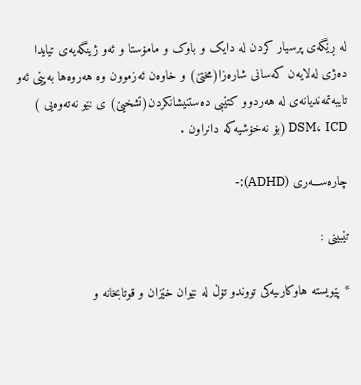لە ڕێگەى پرسیار کردن لە دایک و باوک و مامۆستا و ئەو ژینگەیەى تیایدا دەژى لەلایەن کەسانى شارەزا(مختێ) و خاوەن ئەزموون وە هەروەها بەپێى ئەو تایبەتمەندیانەى لە هەردوو کتێبى دەستنیشانکردن(تشخیێ) ى نێو نەتەوەیى ) DSM، ICD (بۆ نەخۆشیەکە دانراون .

چارەســـەرى (ADHD):-

تێبینى :

* پێویستە هاوکارىیەکى تووندو تۆڵ لە نێوان خێزان و قوتابخانە و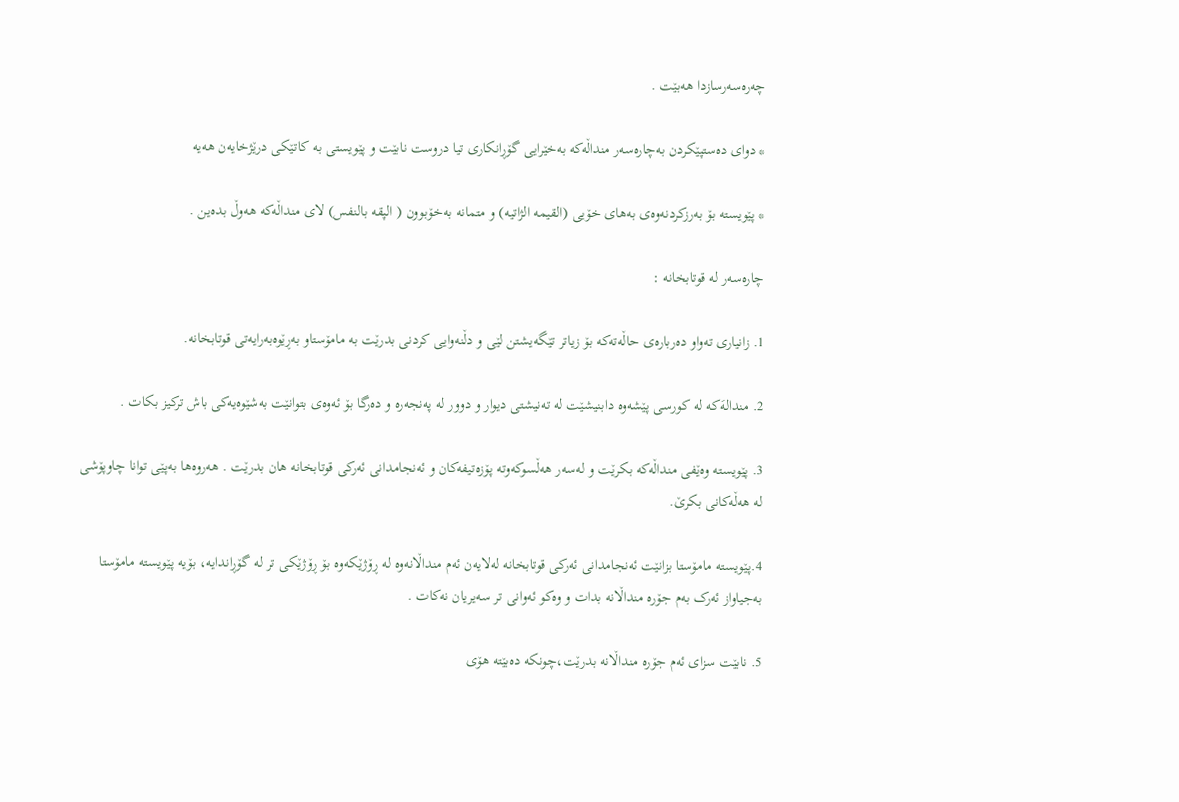چەرەسەرسازدا هەبێت .

* دواى دەستپێکردن بەچارەسەر منداڵەکە بەخێرایى گۆڕانکارى تیا دروست نابێت و پێویستى بە کاتێکى درێژخایەن هەیە

* پێویستە بۆ بەرزکردنەوەى بەهاى خۆیى (القیمە الژاتیە) و متمانە بەخۆبوون ( الپقە بالنفس) لاى منداڵەکە هەوڵ بدەین .

چارەسەر لە قوتابخانە :

1. زانیارى تەواو دەربارەى حاڵەتەکە بۆ زیاتر تێگەیشتن لێى و دڵنەوایى کردنى بدرێت بە مامۆستاو بەڕێوەبەرایەتى قوتابخانە.

2. مندالەَکە لە کورسى پێشەوە دابنیشێت لە تەنیشتى دیوار و دوور لە پەنجەرە و دەرگا بۆ ئەوەى بتوانێت بەشێوەیەکى باش ترکیز بکات .

3. پێویستە وەێفى منداڵەکە بکرێت و لەسەر هەڵسوکەوتە پۆزەتیفەکان و ئەنجامدانى ئەرکى قوتابخانە هان بدرێت . هەروەها بەپێى توانا چاوپۆشى لە هەڵەکانى بکرێ.

4.پێویستە مامۆستا بزانێت ئەنجامدانى ئەرکى قوتابخانە لەلایەن ئەم منداڵانەوە لە ڕۆژێکەوە بۆ ڕۆژێکى تر لە گۆڕاندایە، بۆیە پێویستە مامۆستا بەجیاواز ئەرک بەم جۆرە منداڵانە بدات و وەکو ئەوانى تر سەیریان نەکات .

5. نابێت سزاى ئەم جۆرە منداڵانە بدرێت،چونکە دەبێتە هۆى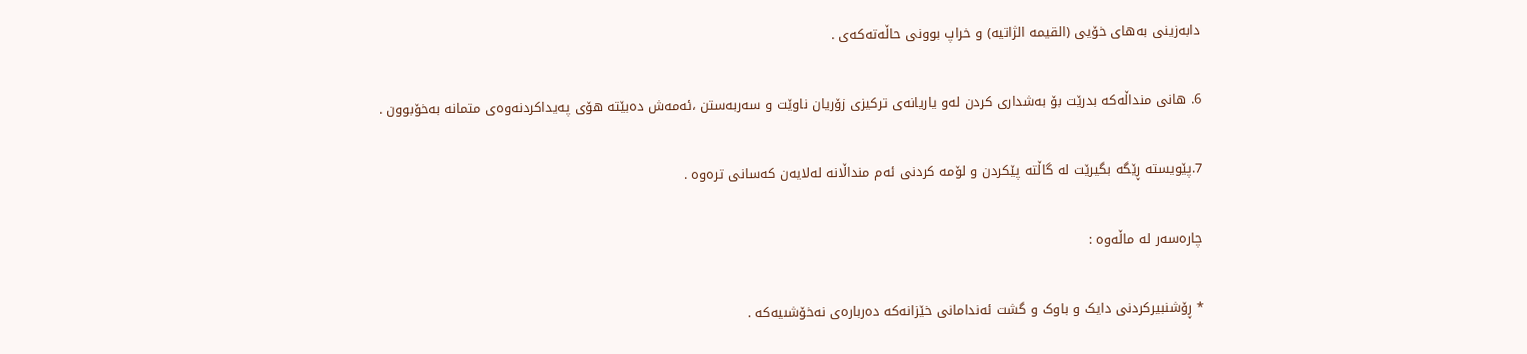دابەزینى بەهاى خۆیى (القیمە الژاتیە) و خراپ بوونى حاڵەتەکەى .

6. هانى منداڵەکە بدرێت بۆ بەشدارى کردن لەو یاریانەى ترکیزى زۆریان ناوێت و سەربەستن ،ئەمەش دەبێتە هۆى پەیداکردنەوەى متمانە بەخۆبوون .

7.پێویستە ڕێگە بگیرێت لە گاڵتە پێکردن و لۆمە کردنى ئەم منداڵانە لەلایەن کەسانى ترەوە .

چارەسەر لە ماڵەوە :

* ڕۆشنبیرکردنى دایک و باوک و گشت ئەندامانى خێزانەکە دەربارەى نەخۆشىیەکە .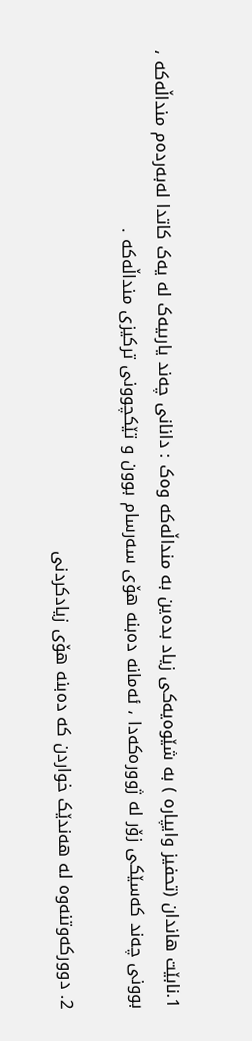1.نابێت هاندان (تحفیز وایپارە ) بە شێوەیەکى زیاد بدەین بە منداڵەکە وەک : دانانى چەند یارىیەک لە یەک کاتدا لەبەردەم منداڵەکە ، بوونى چەند کەسێکى زۆر لە ژوورەکەدا ، ئەمانە دەبنە هۆى سەرسام بوون و تێکچوونى ترکیزى منداڵەکە .

2. دوورکەوتنەوە لە هەندێک خواردن کە دەبنە هۆى زیادکردنى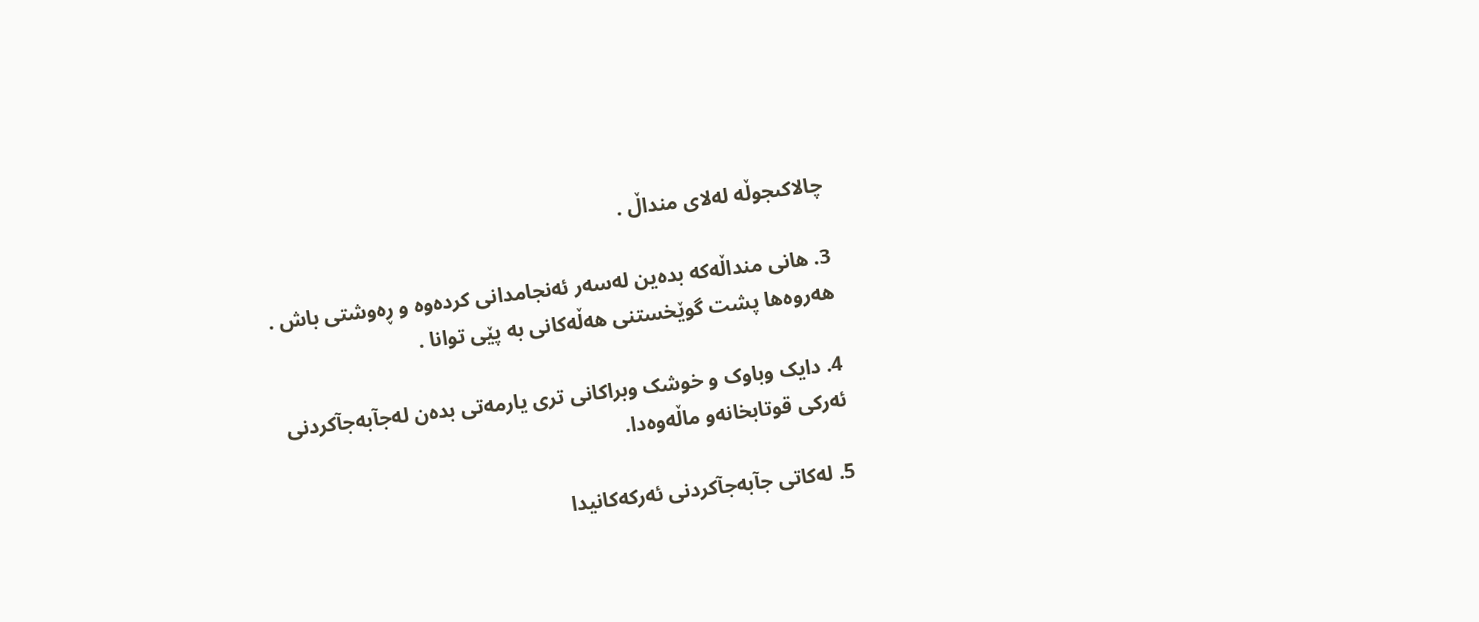چالاکىجوڵە لەلاى منداڵ .

3. هانى منداڵەکە بدەین لەسەر ئەنجامدانى کردەوە و ڕەوشتى باش . هەروەها پشت گوێخستنى هەڵەکانى بە پێى توانا .

4. دایک وباوک و خوشک وبراکانى ترى یارمەتى بدەن لەجآبەجآکردنى ئەرکى قوتابخانەو ماڵەوەدا.

5. لەکاتى جآبەجآکردنى ئەرکەکانیدا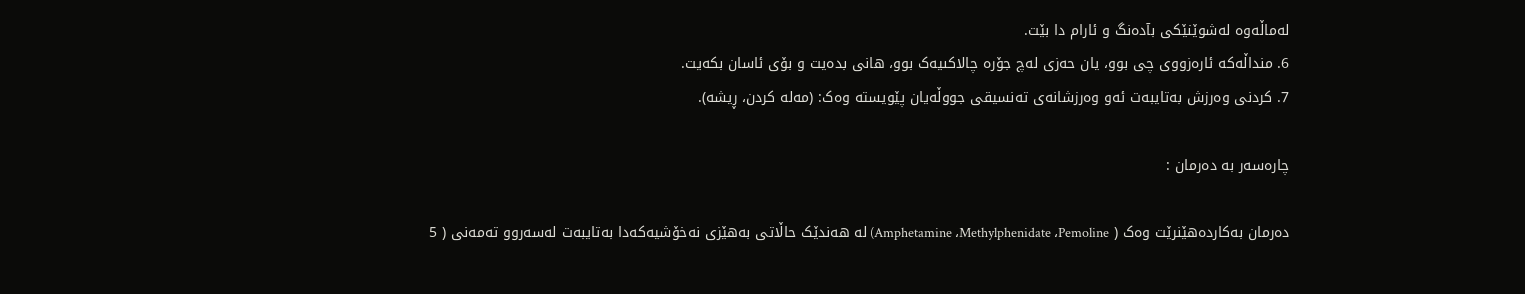لەماڵەوە لەشوێنێکى بآدەنگ و ئارام دا بێت.
6. منداڵەکە ئارەزووى چى بوو، یان حەزى لەچ جۆرە چالاکىیەک بوو، هانى بدەیت و بۆى ئاسان بکەیت.
7. کردنى وەرزش بەتایبەت ئەو وەرزشانەى تەنسیقى جووڵەیان پێویستە وەک: (مەلە کردن، ڕیشە).

چارەسەر بە دەرمان :

دەرمان بەکاردەهێنرێت وەک ( Amphetamine ،Methylphenidate ،Pemoline) لە هەندێک حاڵاتى بەهێزى نەخۆشیەکەدا بەتایبەت لەسەروو تەمەنى ( 5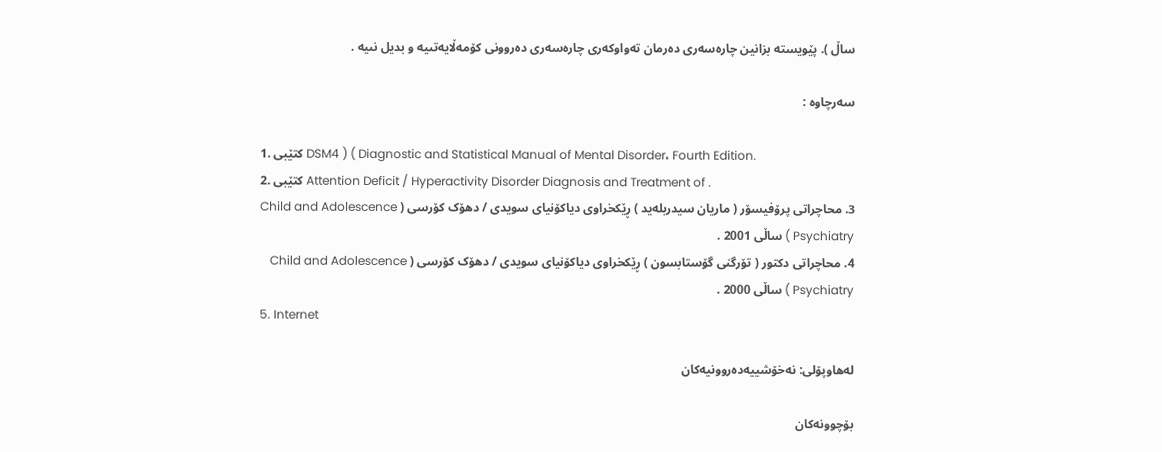ساڵ ). پێویستە بزانین چارەسەرى دەرمان تەواوکەرى چارەسەرى دەروونى کۆمەڵایەتىیە و بدیل نىیە .

سەرچاوە :

1. کتێبى DSM4 ) ( Diagnostic and Statistical Manual of Mental Disorder، Fourth Edition.
2. کتێبى Attention Deficit / Hyperactivity Disorder Diagnosis and Treatment of .
3. محاچراتى پرۆفیسۆر ( ماریان سیدربلەید ) ڕێکخراوى دیاکۆنیاى سویدى / دهۆک کۆرسى ( Child and Adolescence Psychiatry ) ساڵى 2001 .
4. محاچراتى دکتور ( تۆرگنى گۆستابسون ) ڕێکخراوى دیاکۆنیاى سویدى / دهۆک کۆرسى ( Child and Adolescence Psychiatry ) ساڵى 2000 .
5. Internet

لەهاوپۆلی: نه‌خۆشییه‌ده‌روونیه‌كان

بۆچوونەکان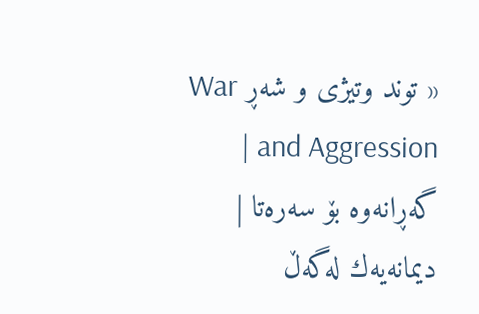« توند وتیژی و شه‌ڕ War and Aggression | گەڕانەوە بۆ سەرەتا | دیمانه‌یه‌ك له‌گه‌ڵ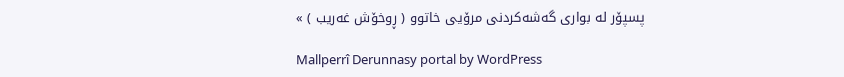پسپۆر له‌ بواری گه‌شه‌كردنی مرۆیی خاتوو ( ڕوخۆش غه‌ریب ) »

Mallperrî Derunnasy portal by WordPress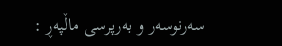سەرنوسەر و بەرپرسی ماڵپەڕ :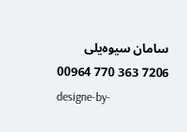سامان سیوەیلی
7206 363 770 00964
designe-by-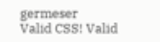germeser
Valid CSS! Valid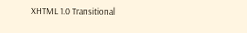XHTML 1.0 Transitional